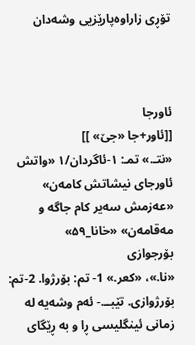تۆڕی زاراوەپارێزیی وشەدان



ئاورجا
[[ئاور+جا «جێ» ]]
«نتـ.» تمـ: ۱-ئاگردان/۱ «واتش ئاورجای نیشاتش کامەن» «عەزمش سەیر کام جاگە و مەقامەن» «خانا_۵۹»
بۆرجوازی
«نا.»، «کعر.» 1- تم: بۆرژوا. 2-تم: بۆرژوازی. تێبــ.- ئەم وشەیه له زمانی ئینگلیسی ڕا و به ڕێگای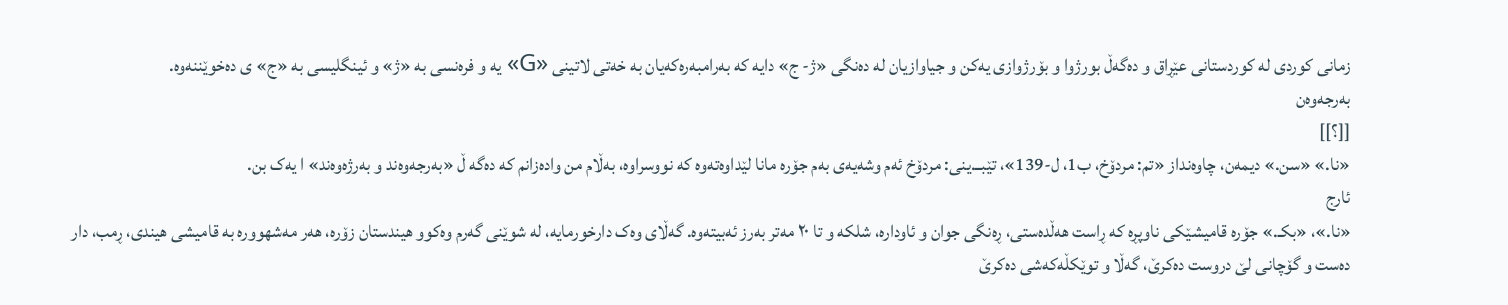زمانی کوردی له کوردستانی عێڕاق و دەگەڵ بورژوا و بۆرژوازی یەکن و جیاوازیان له دەنگی «ژ- ج» دایه که بەرامبەرەکەیان به خەتی لاتینی «G» یه و فرەنسی به «ژ» و ئینگلیسی به «ج» ی دەخوێننەوه.
بەرجەوەن
[[؟]]
«نا.» «سن.» دیمەن، چاوەنداز «تم: مردۆخ، ب1، ل-139»، تێبــ.ینی: مردۆخ ئەم وشەیەی بەم جۆره مانا لێداوەتەوه که نووسراوه، بەڵام من وادەزانم که دەگە ڵ «بەرجەوەند و بەرژەوەند» ا یەک بن.
ئارج
«نا.»، «بکـ.» جۆرە قامیشێکی ناوپڕە کە ڕاست هەڵدەستی، ڕەنگی جوان و ئاودارە، شلکە و تا ٢٠ مەتر بەرز ئەبیتەوە. گەڵای وەک دارخورمایە، لە شوێنی گەرم وەکوو هیندستان زۆرە، هەر مەشهوورە بە قامیشی هیندی، ڕمب، دار دەست و گۆچانی لێ دروست دەکرێ، گەڵا و توێکڵەکەشی دەکرێ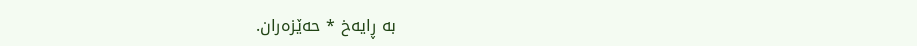بە ڕایەخ * حەێزەران.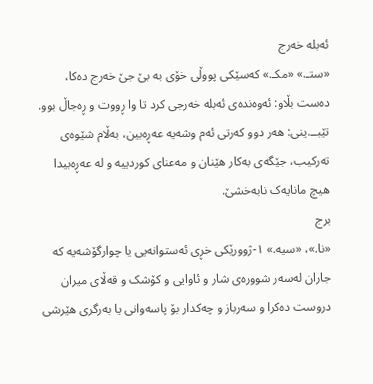ئەبلە خەرج
«ستـ.» «مکـ.» کەسێکی پووڵی خۆی بە بێ جێ خەرج دەکا، دەست بڵاو: ئەوەندەی ئەبلە خەرجی کرد تا وا ڕووت و ڕەجاڵ بوو. تێبــ.ینی: هەر دوو کەرتی ئەم وشەیە عەڕەبین، بەڵام شێوەی تەرکیب، جێگەی بەکار هێنان و مەعنای کوردییە و لە عەڕەبیدا هیچ مانایەک نابەخشێ.
برج
«نا.»، «سیه.» ١-ژوورێکی خڕی ئەستوانەیی یا چوارگۆشەیه که جاران لەسەر شوورەی شار و ئاوایی و کۆشک و قەڵای میران دروست دەکرا و سەرباز و چەکدار بۆ پاسەوانی یا بەرگری هێرشی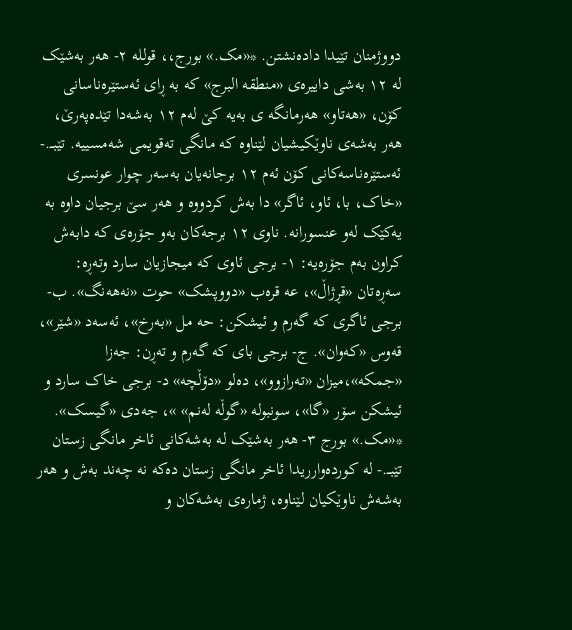دووژمنان تێیدا دادەنشتن. *«مک.» بورج،، قولله ٢- هەر بەشێک له ١٢ بەشی داییرەی «منطقە البرج» که بە ڕای ئەستێرەناسانی کۆن، «هەتاو» هەرمانگە ی بەیە کێ لەم ١٢ بەشەدا تێدەپەرێ، هەر بەشەی ناوێکیشیان لێناوه که مانگی تەقویمی شەمسییه. تێبــ.- ئەستێرەناسەکانی کۆن ئەم ١٢ برجانەیان بەسەر چوار عونسری «خاک، با، ئاو، ئاگر» دا بەش کردووه و هەر سێ برجیان داوه به یەکێک لەو عنسورانه. ناوی ١٢ برجەکان بەو جۆرەی کە دابەش کراون بەم جۆرەیە: ١- برجی ئاوی که میجازیان سارد وتەڕه: سەڕەتان «قڕژاڵ»، عە قرەب «دووپشک» حوت «نەهەنگ». ب- برجی ئاگری کە گەرم و ئیشکن: حە مل «بەرخ»، ئەسەد «شێر»، قەوس «کەوان». ج- برجی بای کە گەرم و تەڕن: جەزا «جمکه»،میزان «تەرازوو»، دەلو «دۆڵچه» د- برجی خاک سارد و ئیشکن سۆر «گا»، سونبوله «گوڵە لەنم» »، جەدی «گیسک». *«مک.» بورج ٣- هەر بەشێک لە بەشەکانی ئاخر مانگی زستان تێبــ.- لە کوردەوارریدا ئاخر مانگی زستان دەکە نه چەند بەش و هەر بەشەش ناوێکیان لێناوه، ژمارەی بەشەکان و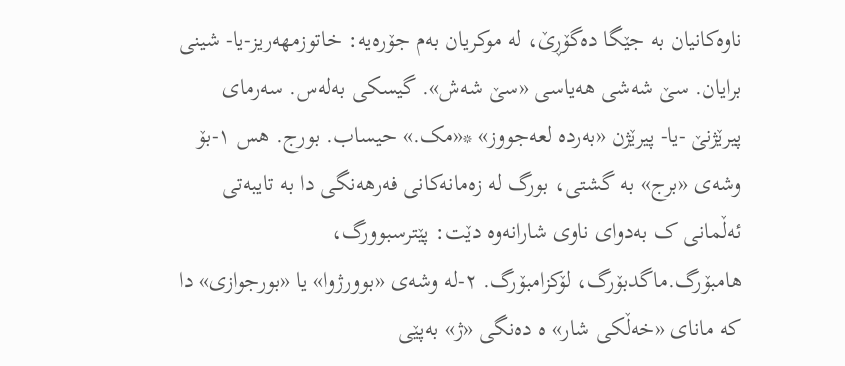ناوەکانیان به جێگا دەگۆڕێ، له موکریان بەم جۆرەیه: خاتوزمهەریز-یا- شینی برایان. سێ شەشی هەیاسی «سێ شەش». گیسکی بەلەس. سەرمای پیرێژنێ -یا- پیرێژن «بەردە لعەجووز» *«مک.» حیساب. بورج. هس ١-بۆ وشەی «برج» بە گشتی، بورگ له زەمانەکانی فەرهەنگی دا بە تایبەتی ئەڵمانی ک بەدوای ناوی شارانەوه دێت: پێترسبوورگ، هامبۆرگ.ماگدبۆرگ، لۆکزامبۆرگ. ٢-لە وشەی «بوورژوا» یا «بورجوازی» دا که مانای «خەڵکی شار» ه دەنگی «ژ» بەپێی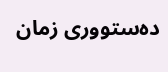دەستووری زمان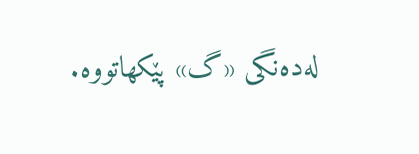لەدەنگی «گ» پێکهاتووه.